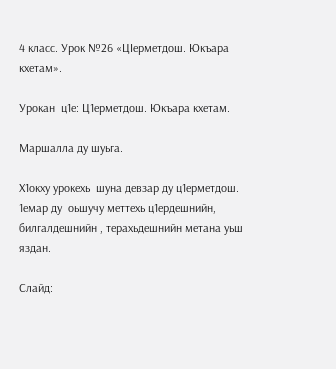4 класс. Урок №26 «ЦIерметдош. Юкъара кхетам».

Урокан  ц1е: Ц1ерметдош. Юкъара кхетам.

Маршалла ду шуьга.

Х1окху урокехь  шуна девзар ду ц1ерметдош. 1емар ду  оьшучу меттехь ц1ердешнийн, билгалдешнийн , терахьдешнийн метана уьш яздан.

Слайд: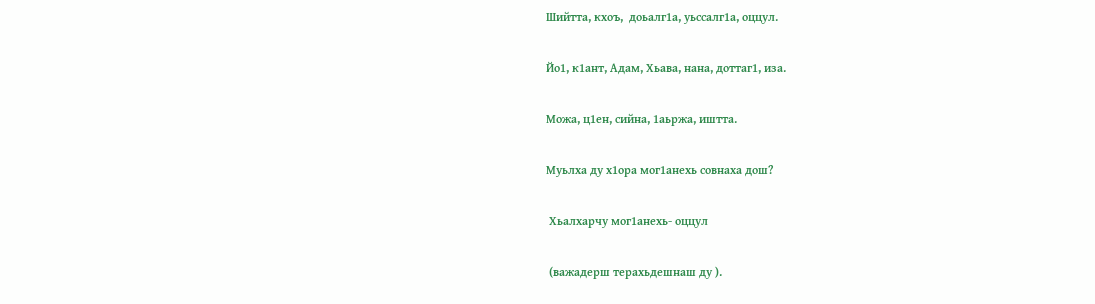Шийтта, кхоъ,  доьалг1а, уьссалг1а, оццул.

Йо1, к1ант, Адам, Хьава, нана, доттаг1, иза.

Можа, ц1ен, сийна, 1аьржа, иштта.

Муьлха ду х1ора мог1анехь совнаха дош?

 Хьалхарчу мог1анехь- оццул

 (важадерш терахьдешнаш ду ).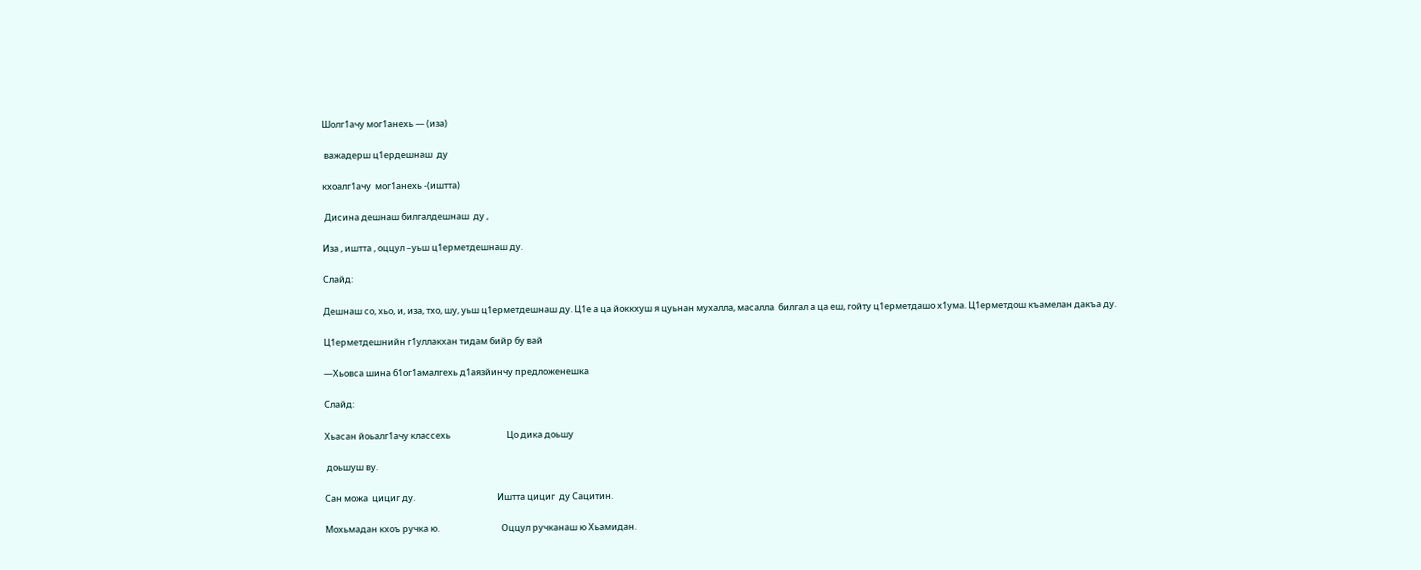Шолг1ачу мог1анехь — (иза)

 важадерш ц1ердешнаш  ду

кхоалг1ачу  мог1анехь -(иштта)

 Дисина дешнаш билгалдешнаш  ду ,

Иза , иштта , оццул –уьш ц1ерметдешнаш ду.

Слайд:

Дешнаш со, хьо, и, иза, тхо, шу, уьш ц1ерметдешнаш ду. Ц1е а ца йоккхуш я цуьнан мухалла, масалла  билгал а ца еш, гойту ц1ерметдашо х1ума. Ц1ерметдош къамелан дакъа ду.

Ц1ерметдешнийн г1уллакхан тидам бийр бу вай

—Хьовса шина б1ог1амалгехь д1аязйинчу предложенешка

Слайд:

Хьасан йоьалг1ачу классехь                            Цо дика доьшу

 доьшуш ву.

Сан можа  цициг ду.                                         Иштта цициг  ду Сацитин.

Мохьмадан кхоъ ручка ю.                               Оццул ручканаш ю Хьамидан.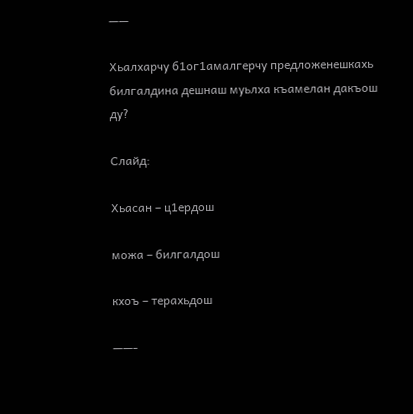——

Хьалхарчу б1ог1амалгерчу предложенешкахь билгалдина дешнаш муьлха къамелан дакъош ду?

Слайд:

Хьасан – ц1ердош

можа – билгалдош

кхоъ – терахьдош

——-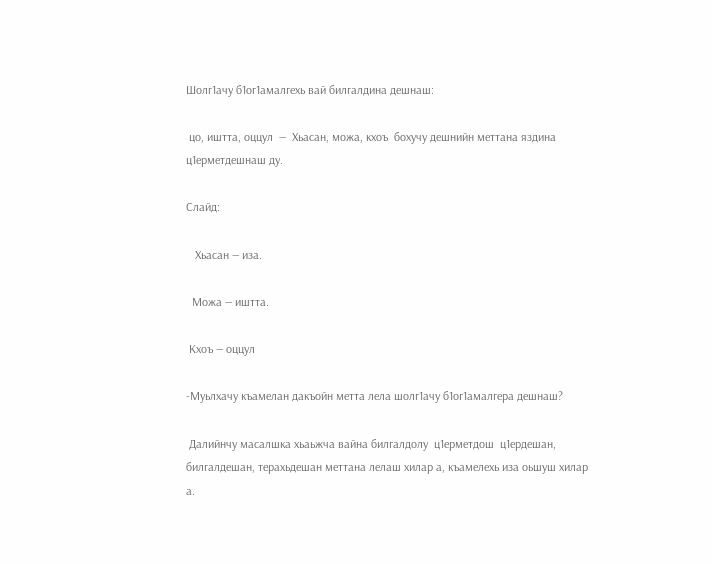Шолг1ачу б1ог1амалгехь вай билгалдина дешнаш:

 цо, иштта, оццул  —  Хьасан, можа, кхоъ  бохучу дешнийн меттана яздина ц1ерметдешнаш ду.

Слайд:

   Хьасан — иза.

  Можа — иштта.

 Кхоъ — оццул

-Муьлхачу къамелан дакъойн метта лела шолг1ачу б1ог1амалгера дешнаш?

 Далийнчу масалшка хьаьжча вайна билгалдолу  ц1ерметдош  ц1ердешан, билгалдешан, терахьдешан меттана лелаш хилар а, къамелехь иза оьшуш хилар а.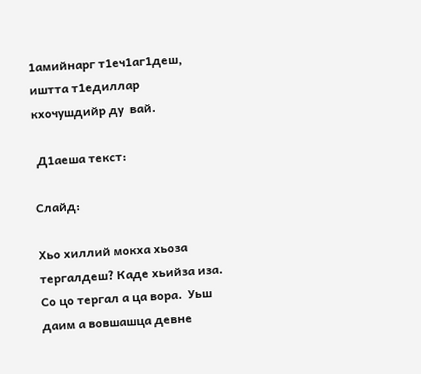1амийнарг т1еч1аг1деш, иштта т1едиллар кхочушдийр ду  вай.

 Д1аеша текст:

Слайд:

Хьо хиллий мокха хьоза тергалдеш? Каде хьийза иза. Со цо тергал а ца вора.  Уьш даим а вовшашца девне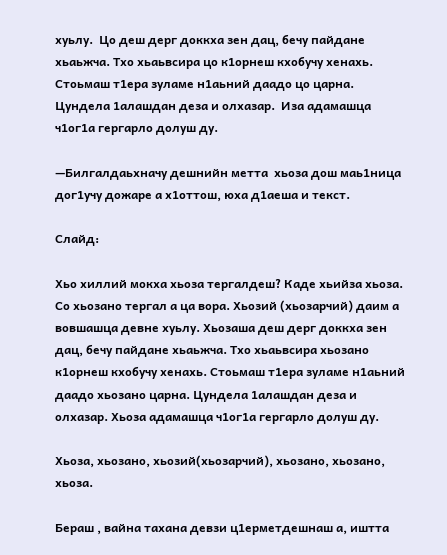хуьлу.  Цо деш дерг доккха зен дац, бечу пайдане хьаьжча. Тхо хьаьвсира цо к1орнеш кхобучу хенахь. Стоьмаш т1ера зуламе н1аьний даадо цо царна. Цундела 1алашдан деза и олхазар.  Иза адамашца ч1ог1а гергарло долуш ду.

—Билгалдаьхначу дешнийн метта  хьоза дош маь1ница дог1учу дожаре а х1оттош, юха д1аеша и текст.

Слайд:

Хьо хиллий мокха хьоза тергалдеш? Каде хьийза хьоза. Со хьозано тергал а ца вора. Хьозий (хьозарчий) даим а вовшашца девне хуьлу. Хьозаша деш дерг доккха зен дац, бечу пайдане хьаьжча. Тхо хьаьвсира хьозано к1орнеш кхобучу хенахь. Стоьмаш т1ера зуламе н1аьний даадо хьозано царна. Цундела 1алашдан деза и олхазар. Хьоза адамашца ч1ог1а гергарло долуш ду.

Хьоза, хьозано, хьозий(хьозарчий), хьозано, хьозано, хьоза.

Бераш , вайна тахана девзи ц1ерметдешнаш а, иштта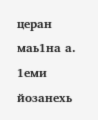церан маь1на а.  1еми йозанехь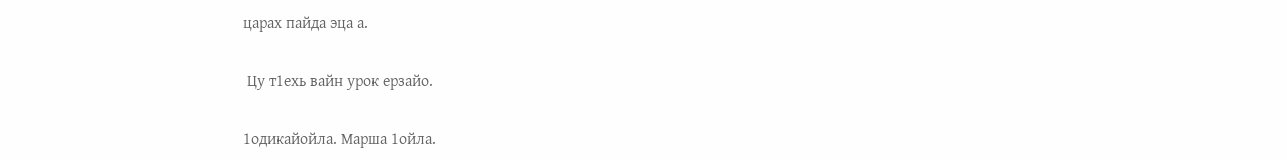царах пайда эца а.

 Цу т1ехь вайн урок ерзайо.

1одикайойла. Марша 1ойла.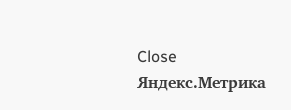Close
Яндекс.Метрика